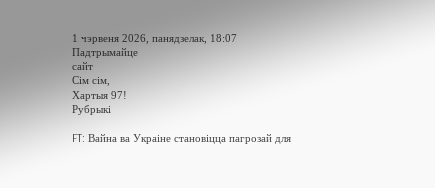1 чэрвеня 2026, панядзелак, 18:07
Падтрымайце
сайт
Сім сім,
Хартыя 97!
Рубрыкі

FT: Вайна ва Украіне становіцца пагрозай для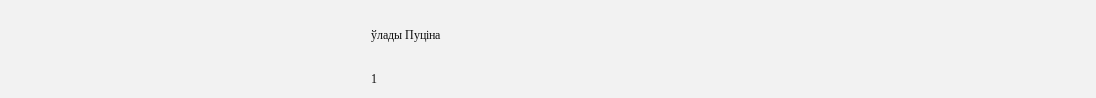ўлады Пуціна

1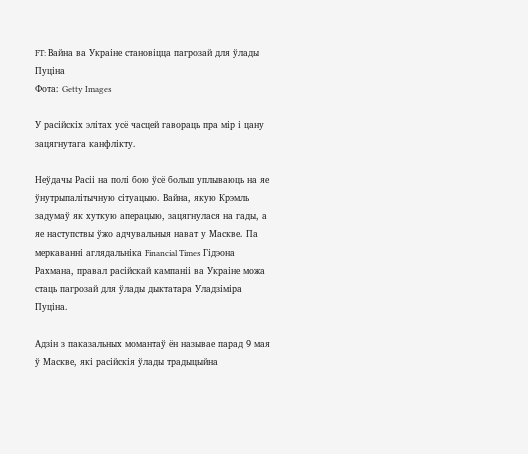FT: Вайна ва Украіне становіцца пагрозай для ўлады Пуціна
Фота: Getty Images

У расійскіх элітах усё часцей гавораць пра мір і цану зацягнутага канфлікту.

Неўдачы Расіі на полі бою ўсё больш уплываюць на яе ўнутрыпалітычную сітуацыю. Вайна, якую Крэмль задумаў як хуткую аперацыю, зацягнулася на гады, а яе наступствы ўжо адчувальныя нават у Маскве. Па меркаванні аглядальніка Financial Times Гідэона Рахмана, правал расійскай кампаніі ва Украіне можа стаць пагрозай для ўлады дыктатара Уладзіміра Пуціна.

Адзін з паказальных момантаў ён называе парад 9 мая ў Маскве, які расійскія ўлады традыцыйна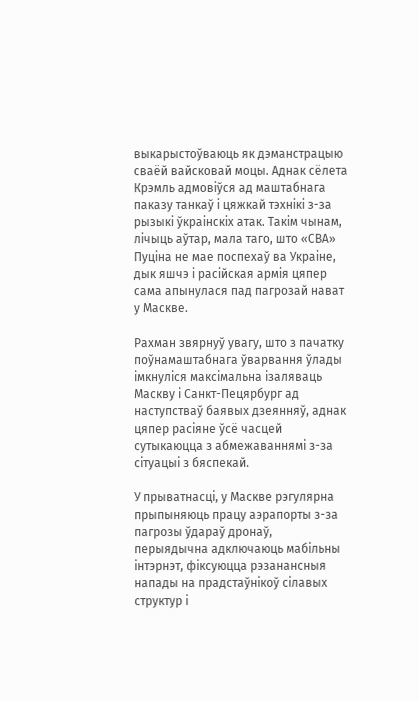выкарыстоўваюць як дэманстрацыю сваёй вайсковай моцы. Аднак сёлета Крэмль адмовіўся ад маштабнага паказу танкаў і цяжкай тэхнікі з-за рызыкі ўкраінскіх атак. Такім чынам, лічыць аўтар, мала таго, што «СВА» Пуціна не мае поспехаў ва Украіне, дык яшчэ і расійская армія цяпер сама апынулася пад пагрозай нават у Маскве.

Рахман звярнуў увагу, што з пачатку поўнамаштабнага ўварвання ўлады імкнуліся максімальна ізаляваць Маскву і Санкт-Пецярбург ад наступстваў баявых дзеянняў, аднак цяпер расіяне ўсё часцей сутыкаюцца з абмежаваннямі з-за сітуацыі з бяспекай.

У прыватнасці, у Маскве рэгулярна прыпыняюць працу аэрапорты з-за пагрозы ўдараў дронаў, перыядычна адключаюць мабільны інтэрнэт, фіксуюцца рэзанансныя напады на прадстаўнікоў сілавых структур і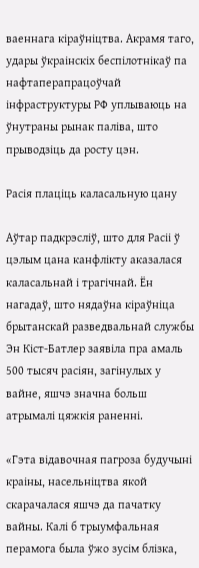ваеннага кіраўніцтва. Акрамя таго, удары ўкраінскіх беспілотнікаў па нафтаперапрацоўчай інфраструктуры РФ уплываюць на ўнутраны рынак паліва, што прыводзіць да росту цэн.

Расія плаціць каласальную цану

Аўтар падкрэсліў, што для Расіі ў цэлым цана канфлікту аказалася каласальнай і трагічнай. Ён нагадаў, што нядаўна кіраўніца брытанскай разведвальнай службы Эн Кіст-Батлер заявіла пра амаль 500 тысяч расіян, загінулых у вайне, яшчэ значна больш атрымалі цяжкія раненні.

«Гэта відавочная пагроза будучыні краіны, насельніцтва якой скарачалася яшчэ да пачатку вайны. Калі б трыумфальная перамога была ўжо зусім блізка,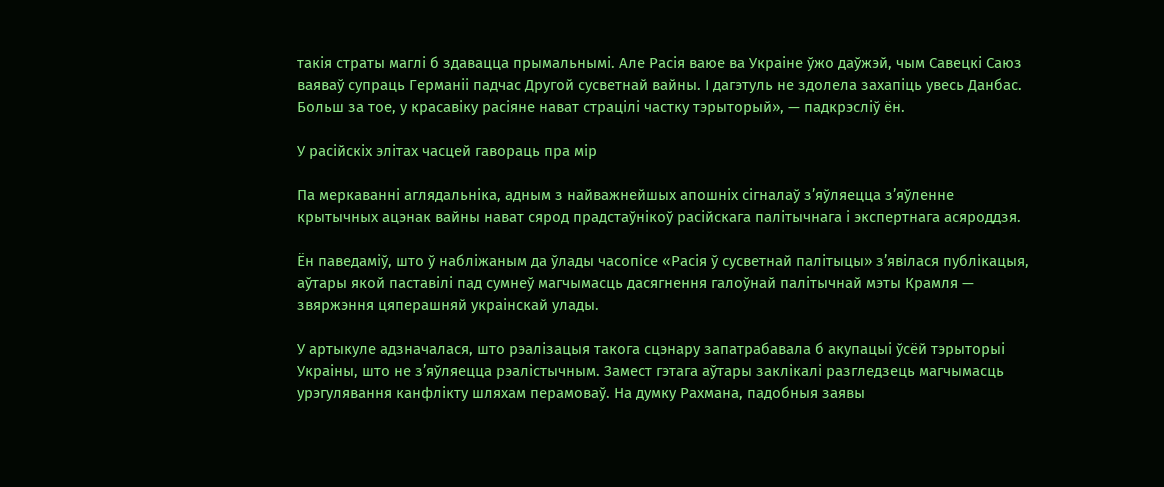такія страты маглі б здавацца прымальнымі. Але Расія ваюе ва Украіне ўжо даўжэй, чым Савецкі Саюз ваяваў супраць Германіі падчас Другой сусветнай вайны. І дагэтуль не здолела захапіць увесь Данбас. Больш за тое, у красавіку расіяне нават страцілі частку тэрыторый», — падкрэсліў ён.

У расійскіх элітах часцей гавораць пра мір

Па меркаванні аглядальніка, адным з найважнейшых апошніх сігналаў з’яўляецца з’яўленне крытычных ацэнак вайны нават сярод прадстаўнікоў расійскага палітычнага і экспертнага асяроддзя.

Ён паведаміў, што ў набліжаным да ўлады часопісе «Расія ў сусветнай палітыцы» з’явілася публікацыя, аўтары якой паставілі пад сумнеў магчымасць дасягнення галоўнай палітычнай мэты Крамля — звяржэння цяперашняй украінскай улады.

У артыкуле адзначалася, што рэалізацыя такога сцэнару запатрабавала б акупацыі ўсёй тэрыторыі Украіны, што не з’яўляецца рэалістычным. Замест гэтага аўтары заклікалі разгледзець магчымасць урэгулявання канфлікту шляхам перамоваў. На думку Рахмана, падобныя заявы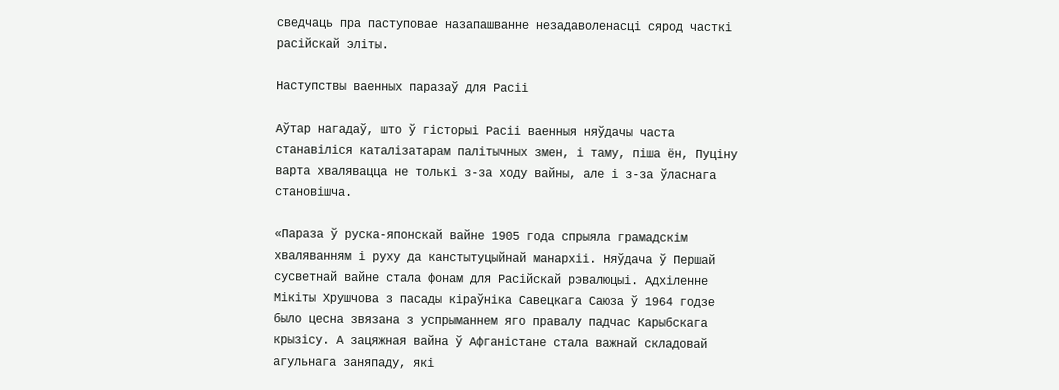сведчаць пра паступовае назапашванне незадаволенасці сярод часткі расійскай эліты.

Наступствы ваенных паразаў для Расіі

Аўтар нагадаў, што ў гісторыі Расіі ваенныя няўдачы часта станавіліся каталізатарам палітычных змен, і таму, піша ён, Пуціну варта хвалявацца не толькі з-за ходу вайны, але і з-за ўласнага становішча.

«Параза ў руска-японскай вайне 1905 года спрыяла грамадскім хваляванням і руху да канстытуцыйнай манархіі. Няўдача ў Першай сусветнай вайне стала фонам для Расійскай рэвалюцыі. Адхіленне Мікіты Хрушчова з пасады кіраўніка Савецкага Саюза ў 1964 годзе было цесна звязана з успрыманнем яго правалу падчас Карыбскага крызісу. А зацяжная вайна ў Афганістане стала важнай складовай агульнага заняпаду, які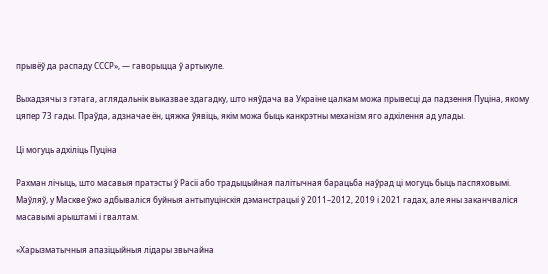прывёў да распаду СССР», — гаворыцца ў артыкуле.

Выхадзячы з гэтага, аглядальнік выказвае здагадку, што няўдача ва Украіне цалкам можа прывесці да падзення Пуціна, якому цяпер 73 гады. Праўда, адзначае ён, цяжка ўявіць, якім можа быць канкрэтны механізм яго адхілення ад улады.

Ці могуць адхіліць Пуціна

Рахман лічыць, што масавыя пратэсты ў Расіі або традыцыйная палітычная барацьба наўрад ці могуць быць паспяховымі. Маўляў, у Маскве ўжо адбываліся буйныя антыпуцінскія дэманстрацыі ў 2011–2012, 2019 і 2021 гадах, але яны заканчваліся масавымі арыштамі і гвалтам.

«Харызматычныя апазіцыйныя лідары звычайна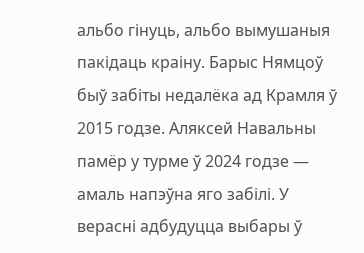альбо гінуць, альбо вымушаныя пакідаць краіну. Барыс Нямцоў быў забіты недалёка ад Крамля ў 2015 годзе. Аляксей Навальны памёр у турме ў 2024 годзе — амаль напэўна яго забілі. У верасні адбудуцца выбары ў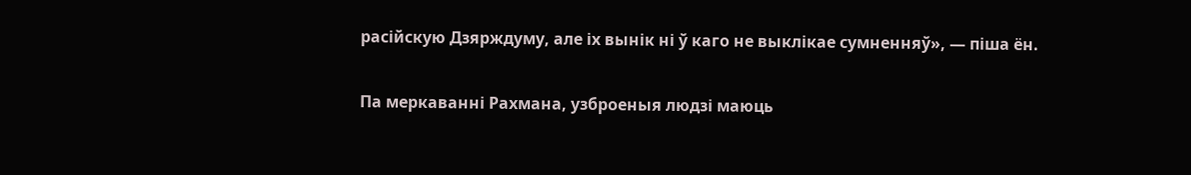расійскую Дзярждуму, але іх вынік ні ў каго не выклікае сумненняў», — піша ён.

Па меркаванні Рахмана, узброеныя людзі маюць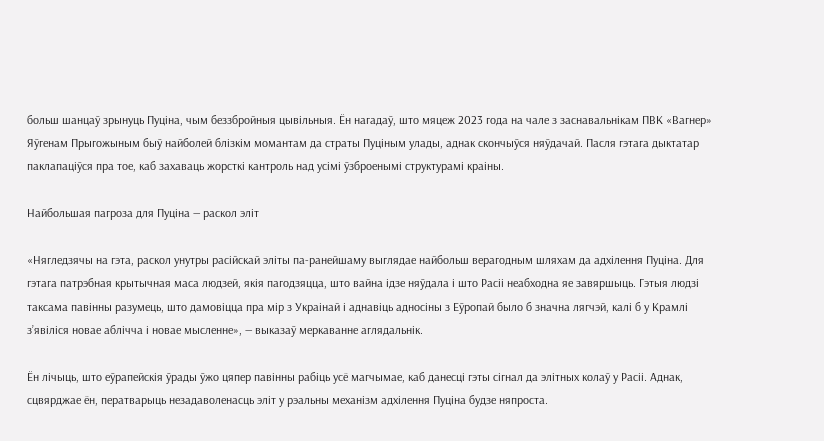больш шанцаў зрынуць Пуціна, чым беззбройныя цывільныя. Ён нагадаў, што мяцеж 2023 года на чале з заснавальнікам ПВК «Вагнер» Яўгенам Прыгожыным быў найболей блізкім момантам да страты Пуціным улады, аднак скончыўся няўдачай. Пасля гэтага дыктатар паклапаціўся пра тое, каб захаваць жорсткі кантроль над усімі ўзброенымі структурамі краіны.

Найбольшая пагроза для Пуціна — раскол эліт

«Нягледзячы на гэта, раскол унутры расійскай эліты па-ранейшаму выглядае найбольш верагодным шляхам да адхілення Пуціна. Для гэтага патрэбная крытычная маса людзей, якія пагодзяцца, што вайна ідзе няўдала і што Расіі неабходна яе завяршыць. Гэтыя людзі таксама павінны разумець, што дамовіцца пра мір з Украінай і аднавіць адносіны з Еўропай было б значна лягчэй, калі б у Крамлі з’явіліся новае аблічча і новае мысленне», — выказаў меркаванне аглядальнік.

Ён лічыць, што еўрапейскія ўрады ўжо цяпер павінны рабіць усё магчымае, каб данесці гэты сігнал да элітных колаў у Расіі. Аднак, сцвярджае ён, ператварыць незадаволенасць эліт у рэальны механізм адхілення Пуціна будзе няпроста.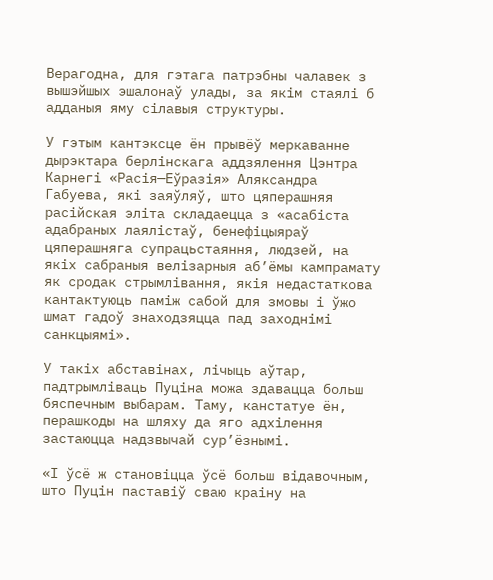Верагодна, для гэтага патрэбны чалавек з вышэйшых эшалонаў улады, за якім стаялі б адданыя яму сілавыя структуры.

У гэтым кантэксце ён прывёў меркаванне дырэктара берлінскага аддзялення Цэнтра Карнегі «Расія—Еўразія» Аляксандра Габуева, які заяўляў, што цяперашняя расійская эліта складаецца з «асабіста адабраных лаялістаў, бенефіцыяраў цяперашняга супрацьстаяння, людзей, на якіх сабраныя велізарныя аб’ёмы кампрамату як сродак стрымлівання, якія недастаткова кантактуюць паміж сабой для змовы і ўжо шмат гадоў знаходзяцца пад заходнімі санкцыямі».

У такіх абставінах, лічыць аўтар, падтрымліваць Пуціна можа здавацца больш бяспечным выбарам. Таму, канстатуе ён, перашкоды на шляху да яго адхілення застаюцца надзвычай сур’ёзнымі.

«І ўсё ж становіцца ўсё больш відавочным, што Пуцін паставіў сваю краіну на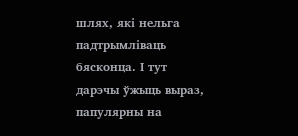шлях, які нельга падтрымліваць бясконца. І тут дарэчы ўжыць выраз, папулярны на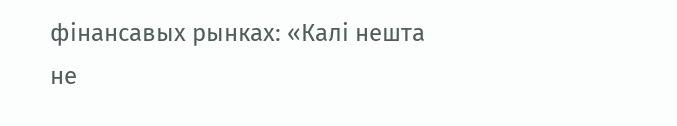фінансавых рынках: «Калі нешта не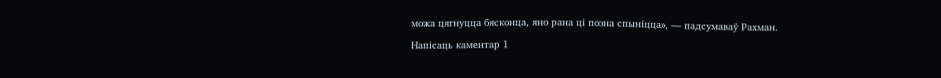можа цягнуцца бясконца, яно рана ці позна спыніцца», — падсумаваў Рахман.

Напісаць каментар 1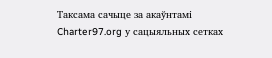Таксама сачыце за акаўнтамі Charter97.org у сацыяльных сетках